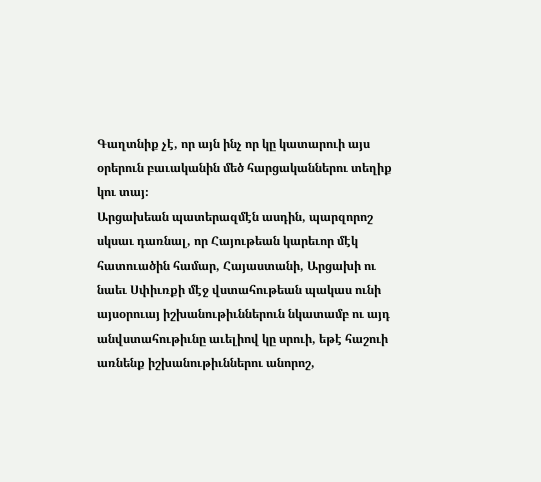Գաղտնիք չէ, որ այն ինչ որ կը կատարուի այս օրերուն բաւականին մեծ հարցականներու տեղիք կու տայ։
Արցախեան պատերազմէն ասդին, պարզորոշ սկսաւ դառնալ, որ Հայութեան կարեւոր մէկ հատուածին համար, Հայաստանի, Արցախի ու նաեւ Սփիւռքի մէջ վստահութեան պակաս ունի այսօրուայ իշխանութիւններուն նկատամբ ու այդ անվստահութիւնը աւելիով կը սրուի, եթէ հաշուի առնենք իշխանութիւններու անորոշ,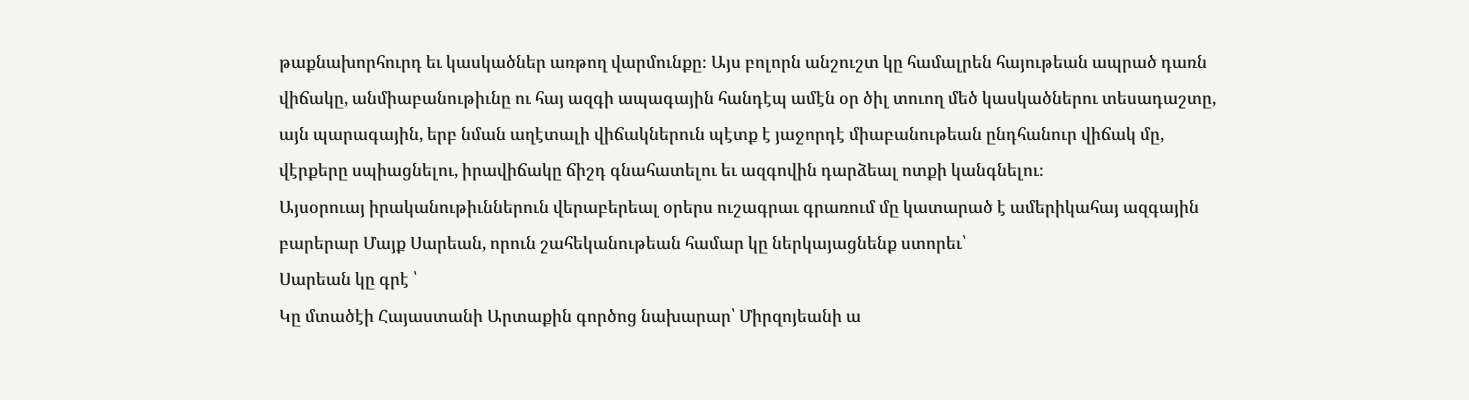թաքնախորհուրդ եւ կասկածներ առթող վարմունքը։ Այս բոլորն անշուշտ կը համալրեն հայութեան ապրած դառն վիճակը, անմիաբանութիւնը ու հայ ազգի ապագային հանդէպ ամէն օր ծիլ տուող մեծ կասկածներու տեսադաշտը, այն պարագային, երբ նման աղէտալի վիճակներուն պէտք է յաջորդէ միաբանութեան ընդհանուր վիճակ մը, վէրքերը սպիացնելու, իրավիճակը ճիշդ գնահատելու եւ ազգովին դարձեալ ոտքի կանգնելու։
Այսօրուայ իրականութիւններուն վերաբերեալ օրերս ուշագրաւ գրառում մը կատարած է ամերիկահայ ազգային բարերար Մայք Սարեան, որուն շահեկանութեան համար կը ներկայացնենք ստորեւ՝
Սարեան կը գրէ ՝
Կը մտածէի Հայաստանի Արտաքին գործոց նախարար՝ Միրզոյեանի ա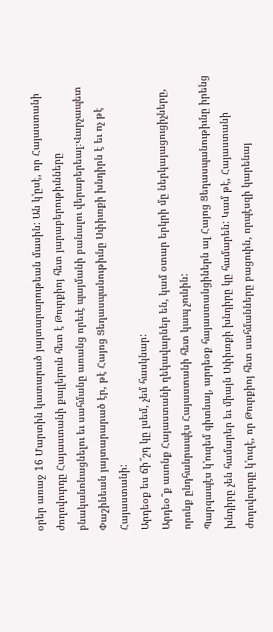օրեր առաջ 16 Մարտին կատարած յայտարարութեան մասին: Ան կ'ըսէ, որ Հայաստանի ժողովուրդը Հայաստանի քայլերուն հետ է Թուրքիոյ հետ յարաբերութիւնները բնականոնացնելու եւ սահմանը առանց որեւէ պայմանի բանալու վերաբերեալ։Վարչապետ Փաշինեան յայտարարած էր, թէ Հայոց Ցեղասպանութիւնը Սփիւռքի խնդիրն է եւ ոչ թէ Հայաստանի:
Արդեօք ես ճի՞շդ կը լսեմ, չեմ հասկնար:
Արդեօ՞ք ասոնք Հայաստանի ղեկավարներ են, կամ օտար երկրի մը ներկայացուցիչները, որոնք ընդհանրապէս Հայաստանի հետ կապ չունին:
Պարզապէս կ'ուզեմ գիտնալ, արդեօք հայաստանցիներն ալ Հայոց Ցեղասպանութիւնը իրենց խնդիրը չեն համարեր եւ միայն Սփիւռքի խնդիրը կը համարեն: Կամ թէ, Հայաստանի ժողովուրդը կ'ուզէ, որ Թուրքիոյ հետ սահմանները բացուին, որպէսզի կարենայ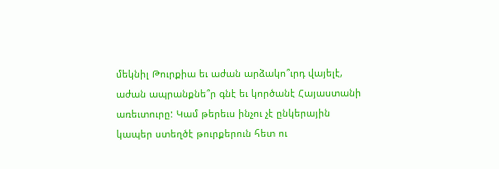մեկնիլ Թուրքիա եւ աժան արձակո՞ւրդ վայելէ, աժան ապրանքնե՞ր գնէ եւ կործանէ Հայաստանի առեւտուրը: Կամ թերեւս ինչու չէ ընկերային կապեր ստեղծէ թուրքերուն հետ ու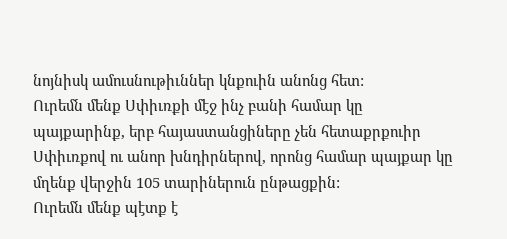նոյնիսկ ամուսնութիւններ կնքուին անոնց հետ:
Ուրեմն մենք Սփիւռքի մէջ ինչ բանի համար կը պայքարինք, երբ հայաստանցիները չեն հետաքրքուիր Սփիւռքով ու անոր խնդիրներով, որոնց համար պայքար կը մղենք վերջին 105 տարիներուն ընթացքին:
Ուրեմն մենք պէտք է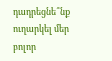դադրեցնե՞նք ուղարկել մեր բոլոր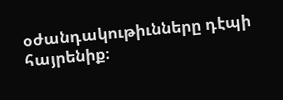օժանդակութիւնները դէպի հայրենիք։